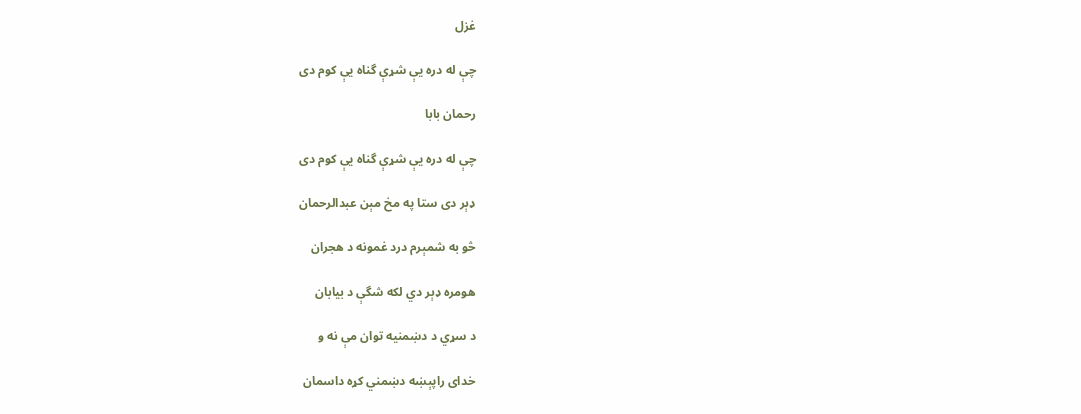غزل

چې له دره يې شړې گناه يې کوم دی

رحمان بابا

چې له دره يې شړې گناه يې کوم دی

ډېر دی ستا په مخ مېن عبدالرحمان

څو به شمېرم درد غمونه د هجران

هومره ډېر دي لکه شگې د بيابان

د سړي د دښمنيه توان مې نه و

خدای راپېښه دښمني کړه داسمان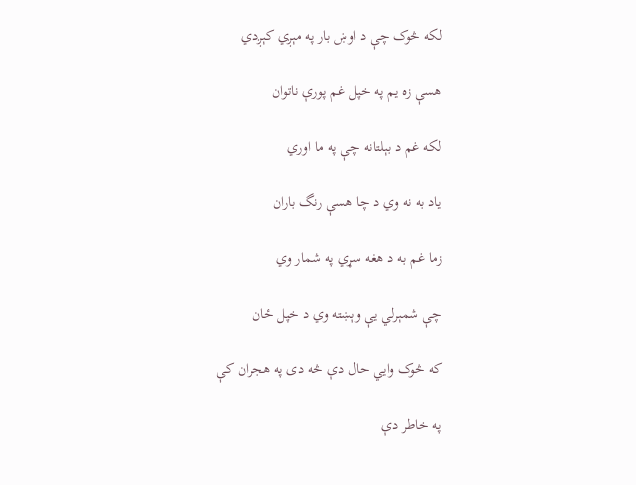لکه څوک چې د اوښ بار په مېږي کېږدي

هسې زه يم په خپل غم پورې ناتوان

لکه غم د بېلتانه چې په ما اوري

ياد به نه وي د چا هسې رنگ باران

زما غم به د هغه سړي په شمار وي

چې شمېرلي يې وېښته وي د خپل ځان

که څوک وايي حال دې څه دی په هجران کې

په خاطر دې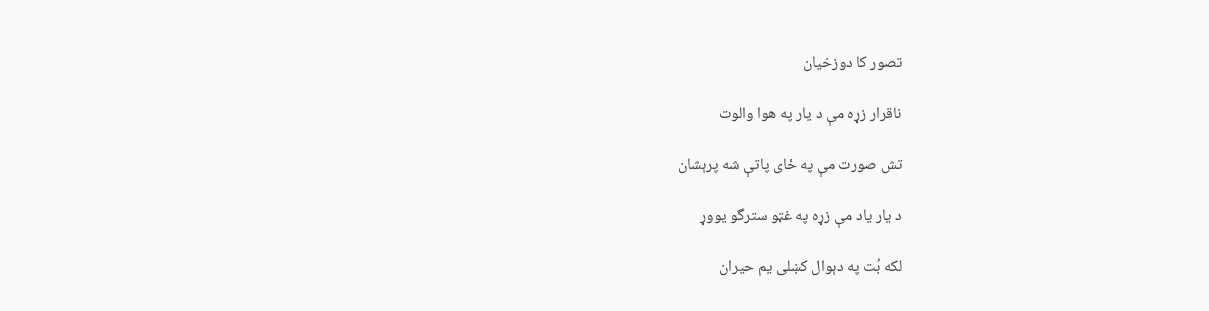تصور کا دوزخيان

ناقرار زړه مې د يار په هوا والوت

تش صورت مې په ځای پاتې شه پرېشان

د يار ياد مې زړه په غټو سترگو يووړ

لکه بُت په دېوال کښلی يم حيران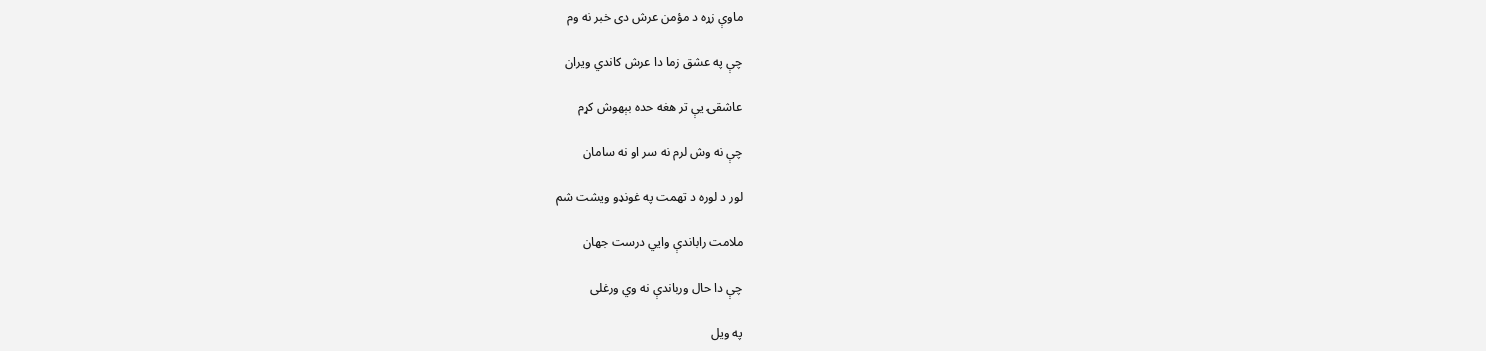ماوې زړه د مؤمن عرش دی خبر نه وم

چې په عشق زما دا عرش کاندي ويران

عاشقۍ يې تر هغه حده بېهوش کړم

چې نه وش لرم نه سر او نه سامان

لور د لوره د تهمت په غونډو ويشت شم

ملامت راباندې وايي درست جهان

چې دا حال ورباندې نه وي ورغلی

په ويل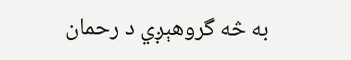به څه گروهېږي د رحمان